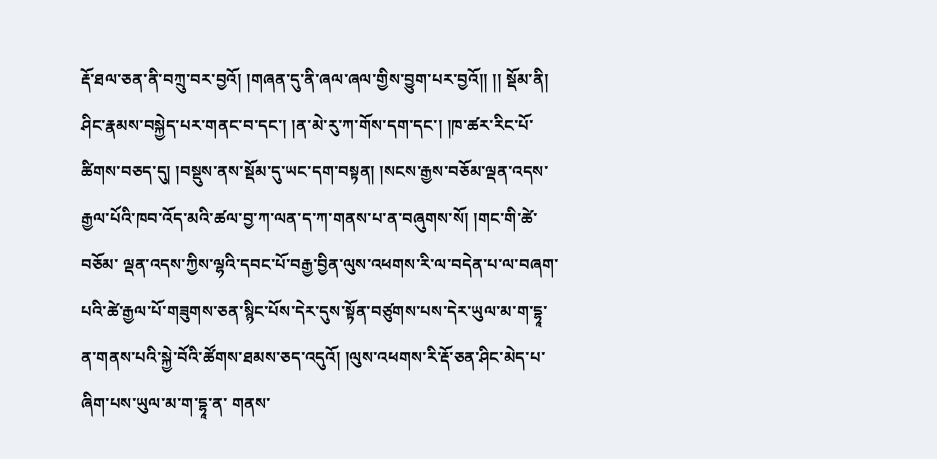རྡོ་ཐལ་ཅན་ནི་བཀྲུ་བར་བྱའོ། །གཞན་དུ་ནི་ཞལ་ཞལ་གྱིས་བྱུག་པར་བྱའོ།། །། སྡོམ་ནི། ཤིང་རྣམས་བསྐྱེད་པར་གནང་བ་དང་། །ན་མེ་རུ་ཀ་གོས་དག་དང་། །ཁ་ཚར་རིང་པོ་ཚིགས་བཅད་དུ། །བསྡུས་ནས་སྡོམ་དུ་ཡང་དག་བསྟན། །སངས་རྒྱས་བཅོམ་ལྡན་འདས་རྒྱལ་པོའི་ཁབ་འོད་མའི་ཚལ་བྱ་ཀ་ལན་ད་ཀ་གནས་པ་ན་བཞུགས་སོ། །གང་གི་ཚེ་བཅོམ་ ལྡན་འདས་ཀྱིས་ལྷའི་དབང་པོ་བརྒྱ་བྱིན་ལུས་འཕགས་རི་ལ་བདེན་པ་ལ་བཞག་པའི་ཚེ་རྒྱལ་པོ་གཟུགས་ཅན་སྙིང་པོས་དེར་དུས་སྟོན་བཙུགས་པས་དེར་ཡུལ་མ་ག་དྷཱ་ན་གནས་པའི་སྐྱེ་བོའི་ཚོགས་ཐམས་ཅད་འདུའོ། །ལུས་འཕགས་རི་རྡོ་ཅན་ཤིང་མེད་པ་ཞིག་པས་ཡུལ་མ་ག་དྷཱ་ན་ གནས་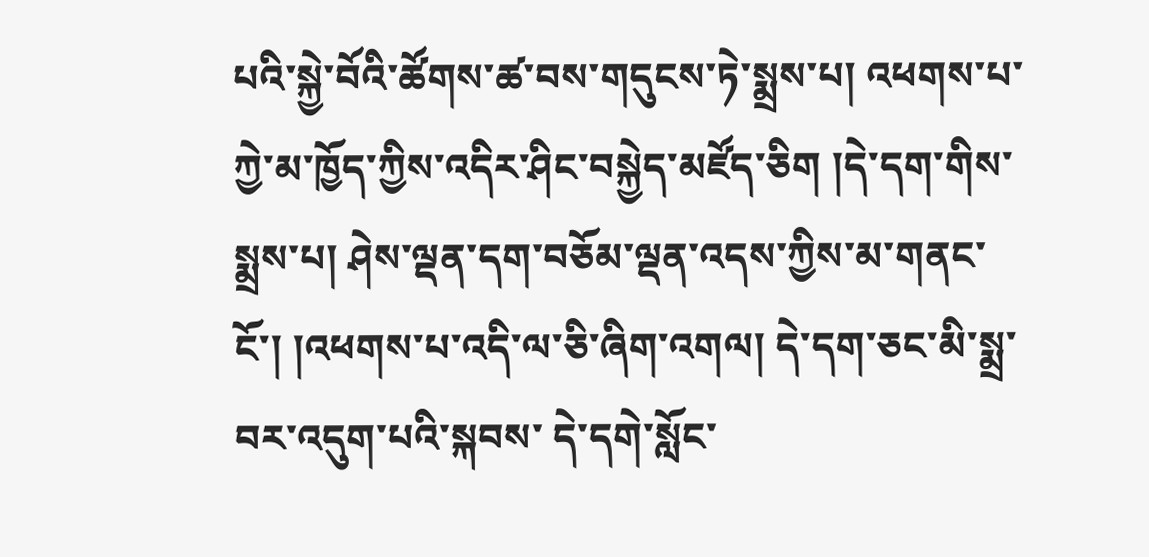པའི་སྐྱེ་བོའི་ཚོགས་ཚ་བས་གདུངས་ཏེ་སྨྲས་པ། འཕགས་པ་ཀྱེ་མ་ཁྱོད་ཀྱིས་འདིར་ཤིང་བསྐྱེད་མཛོད་ཅིག །དེ་དག་གིས་སྨྲས་པ། ཤེས་ལྡན་དག་བཅོམ་ལྡན་འདས་ཀྱིས་མ་གནང་ངོ་། །འཕགས་པ་འདི་ལ་ཅི་ཞིག་འགལ། དེ་དག་ཅང་མི་སྨྲ་བར་འདུག་པའི་སྐབས་ དེ་དགེ་སློང་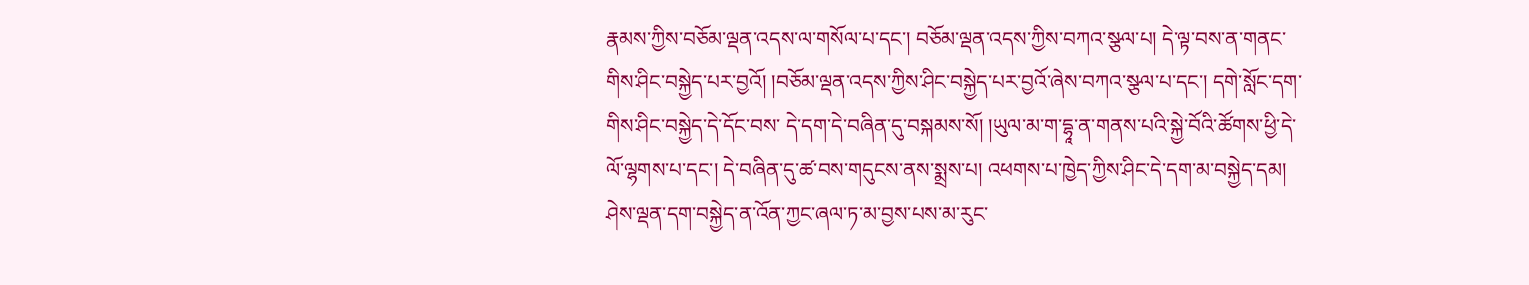རྣམས་ཀྱིས་བཅོམ་ལྡན་འདས་ལ་གསོལ་པ་དང་། བཅོམ་ལྡན་འདས་ཀྱིས་བཀའ་སྩལ་པ། དེ་ལྟ་བས་ན་གནང་གིས་ཤིང་བསྐྱེད་པར་བྱའོ། །བཅོམ་ལྡན་འདས་ཀྱིས་ཤིང་བསྐྱེད་པར་བྱའོ་ཞེས་བཀའ་སྩལ་པ་དང་། དགེ་སློང་དག་གིས་ཤིང་བསྐྱེད་དེ་དོང་བས་ དེ་དག་དེ་བཞིན་དུ་བསྐམས་སོ། །ཡུལ་མ་ག་དྷཱ་ན་གནས་པའི་སྐྱེ་བོའི་ཚོགས་ཕྱི་དེ་ལོ་ལྷགས་པ་དང་། དེ་བཞིན་དུ་ཚ་བས་གདུངས་ནས་སྨྲས་པ། འཕགས་པ་ཁྱེད་ཀྱིས་ཤིང་དེ་དག་མ་བསྐྱེད་དམ། ཤེས་ལྡན་དག་བསྐྱེད་ན་འོན་ཀྱང་ཞལ་ཏ་མ་བྱས་པས་མ་རུང་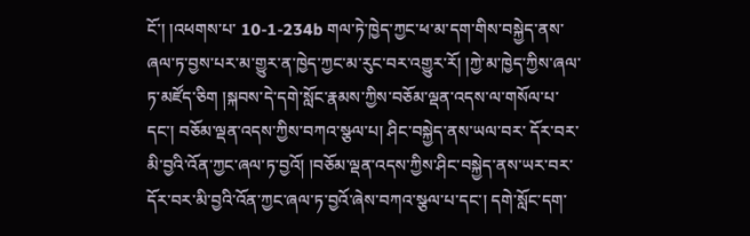ངོ་། །འཕགས་པ་ 10-1-234b གལ་ཏེ་ཁྱེད་ཀྱང་ཕ་མ་དག་གིས་བསྐྱེད་ནས་ཞལ་ཏ་བྱས་པར་མ་གྱུར་ན་ཁྱེད་ཀྱང་མ་རུང་བར་འགྱུར་རོ། །ཀྱེ་མ་ཁྱེད་ཀྱིས་ཞལ་ཏ་མཛོད་ཅིག །སྐབས་དེ་དགེ་སློང་རྣམས་ཀྱིས་བཅོམ་ལྡན་འདས་ལ་གསོལ་པ་དང་། བཅོམ་ལྡན་འདས་ཀྱིས་བཀའ་སྩལ་པ། ཤིང་བསྐྱེད་ནས་ཡལ་བར་ དོར་བར་མི་བྱའི་འོན་ཀྱང་ཞལ་ཏ་བྱའོ། །བཅོམ་ལྡན་འདས་ཀྱིས་ཤིང་བསྐྱེད་ནས་ཡར་བར་དོར་བར་མི་བྱའི་འོན་ཀྱང་ཞལ་ཏ་བྱའོ་ཞེས་བཀའ་སྩལ་པ་དང་། དགེ་སློང་དག་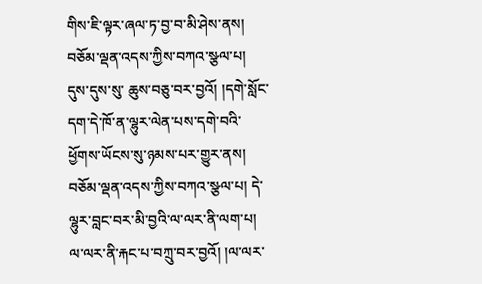གིས་ཇི་ལྟར་ཞལ་ཏ་བྱ་བ་མི་ཤེས་ནས། བཅོམ་ལྡན་འདས་ཀྱིས་བཀའ་སྩལ་པ། དུས་དུས་སུ་ ཆུས་བཅུ་བར་བྱའོ། །དགེ་སློང་དག་དེ་ཁོ་ན་ལྷུར་ལེན་པས་དགེ་བའི་ཕྱོགས་ཡོངས་སུ་ཉམས་པར་གྱུར་ནས། བཅོམ་ལྡན་འདས་ཀྱིས་བཀའ་སྩལ་པ། དེ་ལྷུར་བླང་བར་མི་བྱའི་ལ་ལར་ནི་ལག་པ། ལ་ལར་ནི་རྐང་པ་བཀྲུ་བར་བྱའོ། །ལ་ལར་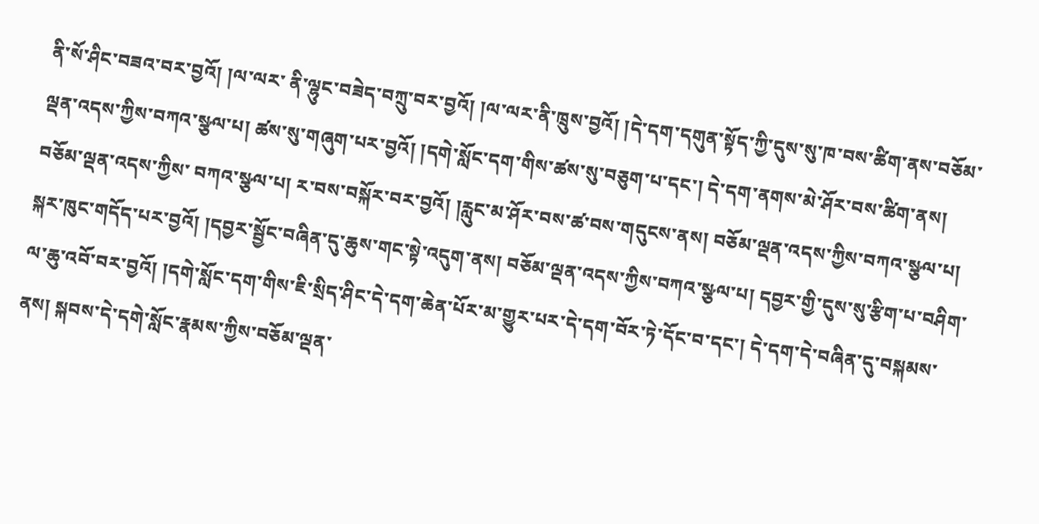ནི་སོ་ཤིང་བཟའ་བར་བྱའོ། །ལ་ལར་ ནི་ལྷུང་བཟེད་བཀྲུ་བར་བྱའོ། །ལ་ལར་ནི་ཁྲུས་བྱའོ། །དེ་དག་དགུན་སྟོད་ཀྱི་དུས་སུ་ཁ་བས་ཚིག་ནས་བཅོམ་ལྡན་འདས་ཀྱིས་བཀའ་སྩལ་པ། ཚས་སུ་གཞུག་པར་བྱའོ། །དགེ་སློང་དག་གིས་ཚས་སུ་བཅུག་པ་དང་། དེ་དག་ནགས་མེ་ཤོར་བས་ཚིག་ནས། བཅོམ་ལྡན་འདས་ཀྱིས་ བཀའ་སྩལ་པ། ར་བས་བསྐོར་བར་བྱའོ། །རླུང་མ་ཤོར་བས་ཚ་བས་གདུངས་ནས། བཅོམ་ལྡན་འདས་ཀྱིས་བཀའ་སྩལ་པ། སྐར་ཁུང་གདོད་པར་བྱའོ། །དབྱར་སྦྱོང་བཞིན་དུ་ཆུས་གང་སྟེ་འདུག་ནས། བཅོམ་ལྡན་འདས་ཀྱིས་བཀའ་སྩལ་པ། དབྱར་གྱི་དུས་སུ་རྩིག་པ་བཤིག་ ལ་ཆུ་འབོ་བར་བྱའོ། །དགེ་སློང་དག་གིས་ཇི་སྲིད་ཤིང་དེ་དག་ཆེན་པོར་མ་གྱུར་པར་དེ་དག་བོར་ཏེ་དོང་བ་དང་། དེ་དག་དེ་བཞིན་དུ་བསྐམས་ནས། སྐབས་དེ་དགེ་སློང་རྣམས་ཀྱིས་བཅོམ་ལྡན་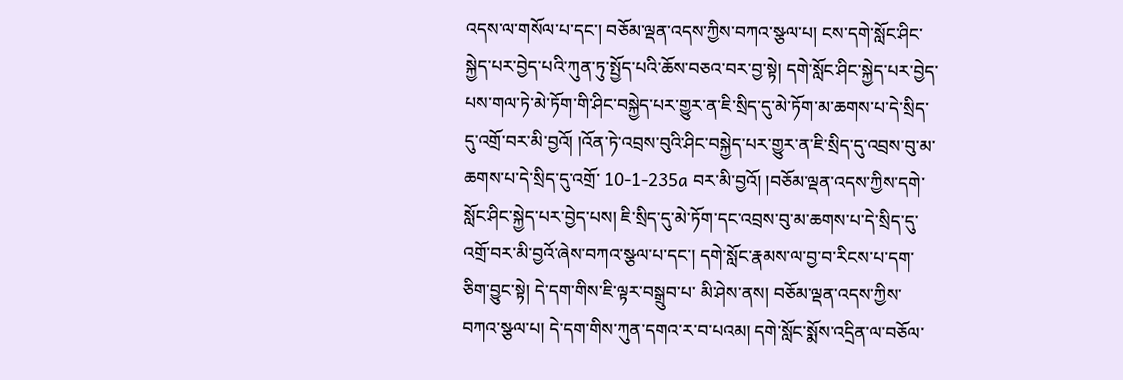འདས་ལ་གསོལ་པ་དང་། བཅོམ་ལྡན་འདས་ཀྱིས་བཀའ་སྩལ་པ། ངས་དགེ་སློང་ཤིང་ སྐྱེད་པར་བྱེད་པའི་ཀུན་ཏུ་སྤྱོད་པའི་ཆོས་བཅའ་བར་བྱ་སྟེ། དགེ་སློང་ཤིང་སྐྱེད་པར་བྱེད་པས་གལ་ཏེ་མེ་ཏོག་གི་ཤིང་བསྐྱེད་པར་གྱུར་ན་ཇི་སྲིད་དུ་མེ་ཏོག་མ་ཆགས་པ་དེ་སྲིད་དུ་འགྲོ་བར་མི་བྱའོ། །འོན་ཏེ་འབྲས་བུའི་ཤིང་བསྐྱེད་པར་གྱུར་ན་ཇི་སྲིད་དུ་འབྲས་བུ་མ་ཆགས་པ་དེ་སྲིད་དུ་འགྲོ་ 10-1-235a བར་མི་བྱའོ། །བཅོམ་ལྡན་འདས་ཀྱིས་དགེ་སློང་ཤིང་སྐྱེད་པར་བྱེད་པས། ཇི་སྲིད་དུ་མེ་ཏོག་དང་འབྲས་བུ་མ་ཆགས་པ་དེ་སྲིད་དུ་འགྲོ་བར་མི་བྱའོ་ཞེས་བཀའ་སྩལ་པ་དང་། དགེ་སློང་རྣམས་ལ་བྱ་བ་རིངས་པ་དག་ཅིག་བྱུང་སྟེ། དེ་དག་གིས་ཇི་ལྟར་བསྒྲུབ་པ་ མི་ཤེས་ནས། བཅོམ་ལྡན་འདས་ཀྱིས་བཀའ་སྩལ་པ། དེ་དག་གིས་ཀུན་དགའ་ར་བ་པའམ། དགེ་སློང་སྨོས་འདྲིན་ལ་བཅོལ་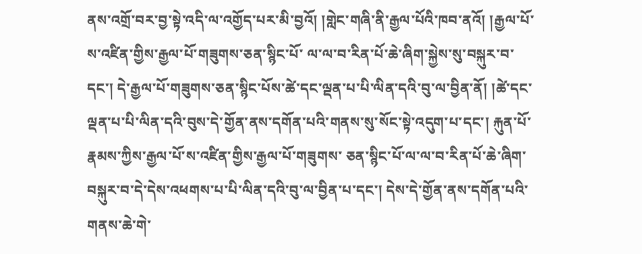ནས་འགྲོ་བར་བྱ་སྟེ་འདི་ལ་འགྱོད་པར་མི་བྱའོ། །གླེང་གཞི་ནི་རྒྱལ་པོའི་ཁབ་ནའོ། །རྒྱལ་པོ་ས་འཛིན་གྱིས་རྒྱལ་པོ་གཟུགས་ཅན་སྙིང་པོ་ ལ་ལ་བ་རིན་པོ་ཆེ་ཞིག་སྐྱེས་སུ་བསྐུར་བ་དང་། དེ་རྒྱལ་པོ་གཟུགས་ཅན་སྙིང་པོས་ཚེ་དང་ལྡན་པ་པི་ལིན་དའི་བུ་ལ་བྱིན་ནོ། །ཚེ་དང་ལྡན་པ་པི་ལིན་དའི་བུས་དེ་གྱོན་ནས་དགོན་པའི་གནས་སུ་སོང་སྟེ་འདུག་པ་དང་། རྐུན་པོ་རྣམས་ཀྱིས་རྒྱལ་པོ་ས་འཛིན་གྱིས་རྒྱལ་པོ་གཟུགས་ ཅན་སྙིང་པོ་ལ་ལ་བ་རིན་པོ་ཆེ་ཞིག་བསྐུར་བ་དེ་དེས་འཕགས་པ་པི་ལིན་དའི་བུ་ལ་བྱིན་པ་དང་། དེས་དེ་གྱོན་ནས་དགོན་པའི་གནས་ཆེ་གེ་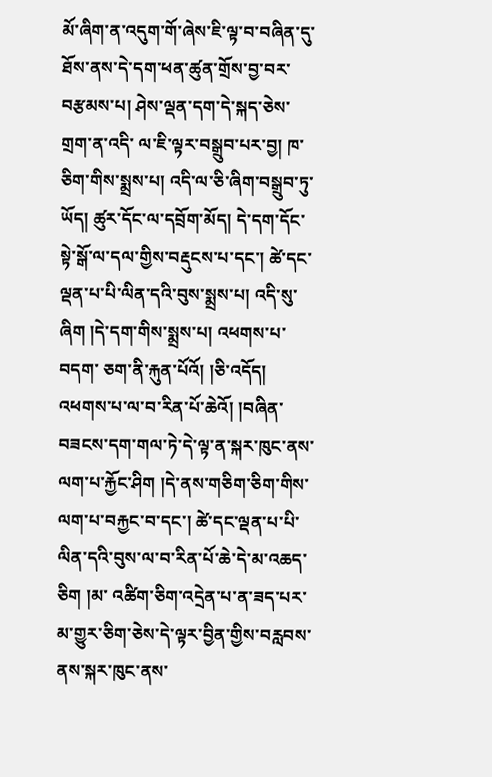མོ་ཞིག་ན་འདུག་གོ་ཞེས་ཇི་ལྟ་བ་བཞིན་དུ་ཐོས་ནས་དེ་དག་ཕན་ཚུན་གྲོས་བྱ་བར་བརྩམས་པ། ཤེས་ལྡན་དག་དེ་སྐད་ཅེས་གྲག་ན་འདི་ ལ་ཇི་ལྟར་བསྒྲུབ་པར་བྱ། ཁ་ཅིག་གིས་སྨྲས་པ། འདི་ལ་ཅི་ཞིག་བསྒྲུབ་ཏུ་ཡོད། ཚུར་དོང་ལ་དབྲོག་མོད། དེ་དག་དོང་སྟེ་སྒོ་ལ་དལ་གྱིས་བརྡུངས་པ་དང་། ཚེ་དང་ལྡན་པ་པི་ལིན་དའི་བུས་སྨྲས་པ། འདི་སུ་ཞིག །དེ་དག་གིས་སྨྲས་པ། འཕགས་པ་བདག་ ཅག་ནི་རྐུན་པོའོ། །ཅི་འདོད། འཕགས་པ་ལ་བ་རིན་པོ་ཆེའོ། །བཞིན་བཟངས་དག་གལ་ཏེ་དེ་ལྟ་ན་སྐར་ཁུང་ནས་ལག་པ་རྐྱོང་ཤིག །དེ་ནས་གཅིག་ཅིག་གིས་ལག་པ་བརྐྱང་བ་དང་། ཚེ་དང་ལྡན་པ་པི་ལིན་དའི་བུས་ལ་བ་རིན་པོ་ཆེ་དེ་མ་འཆད་ཅིག །མ་ འཚིག་ཅིག་འདྲེན་པ་ན་ཟད་པར་མ་གྱུར་ཅིག་ཅེས་དེ་ལྟར་བྱིན་གྱིས་བརླབས་ནས་སྐར་ཁུང་ནས་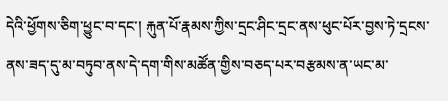དེའི་ཕྱོགས་ཅིག་ཕྱུང་བ་དང་། རྐུན་པོ་རྣམས་ཀྱིས་དྲང་ཤིང་དྲང་ནས་ཕུང་པོར་བྱས་ཏེ་དྲངས་ནས་ཟད་དུ་མ་བཏུབ་ནས་དེ་དག་གིས་མཚོན་གྱིས་བཅད་པར་བརྩམས་ན་ཡང་མ་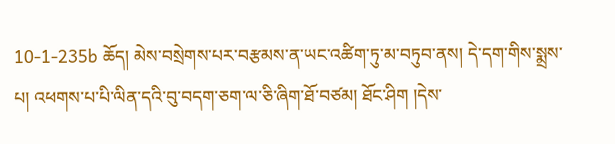10-1-235b ཆོད། མེས་བསྲེགས་པར་བརྩམས་ན་ཡང་འཚིག་ཏུ་མ་བཏུབ་ནས། དེ་དག་གིས་སྨྲས་པ། འཕགས་པ་པི་ལིན་དའི་བུ་བདག་ཅག་ལ་ཅི་ཞིག་ཐོ་བཙམ། ཐོང་ཤིག །དེས་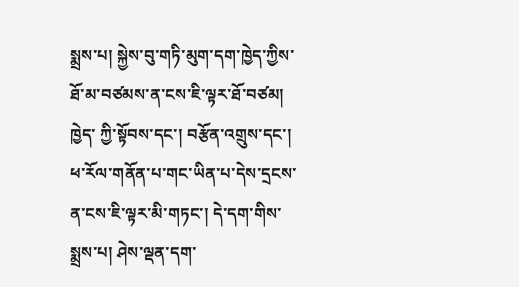སྨྲས་པ། སྐྱེས་བུ་གཏི་མུག་དག་ཁྱེད་ཀྱིས་ཐོ་མ་བཙམས་ན་ངས་ཇི་ལྟར་ཐོ་བཙམ། ཁྱེད་ ཀྱི་སྟོབས་དང་། བརྩོན་འགྲུས་དང་། ཕ་རོལ་གནོན་པ་གང་ཡིན་པ་དེས་དྲངས་ན་ངས་ཇི་ལྟར་མི་གཏང་། དེ་དག་གིས་སྨྲས་པ། ཤེས་ལྡན་དག་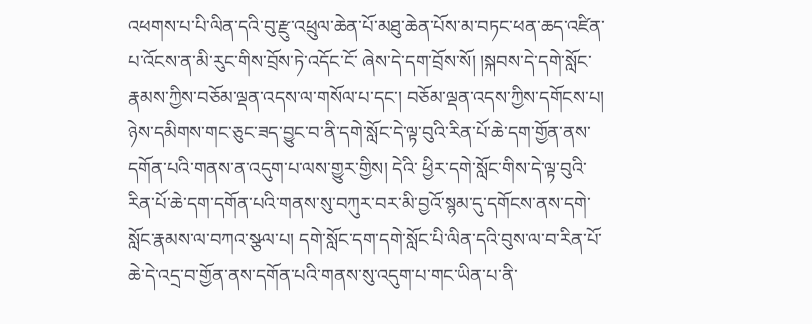འཕགས་པ་པི་ལིན་དའི་བུ་རྫུ་འཕྲུལ་ཆེན་པོ་མཐུ་ཆེན་པོས་མ་བཏང་ཕན་ཆད་འཛིན་པ་འོངས་ན་མི་རུང་གིས་བྲོས་ཏེ་འདོང་ངོ་ ཞེས་དེ་དག་བྲོས་སོ། །སྐབས་དེ་དགེ་སློང་རྣམས་ཀྱིས་བཅོམ་ལྡན་འདས་ལ་གསོལ་པ་དང་། བཅོམ་ལྡན་འདས་ཀྱིས་དགོངས་པ། ཉེས་དམིགས་གང་ཅུང་ཟད་བྱུང་བ་ནི་དགེ་སློང་དེ་ལྟ་བུའི་རིན་པོ་ཆེ་དག་གྱོན་ནས་དགོན་པའི་གནས་ན་འདུག་པ་ལས་གྱུར་གྱིས། དེའི་ ཕྱིར་དགེ་སློང་གིས་དེ་ལྟ་བུའི་རིན་པོ་ཆེ་དག་དགོན་པའི་གནས་སུ་བཀུར་བར་མི་བྱའོ་སྙམ་དུ་དགོངས་ནས་དགེ་སློང་རྣམས་ལ་བཀའ་སྩལ་པ། དགེ་སློང་དག་དགེ་སློང་པི་ལིན་དའི་བུས་ལ་བ་རིན་པོ་ཆེ་དེ་འདྲ་བ་གྱོན་ནས་དགོན་པའི་གནས་སུ་འདུག་པ་གང་ཡིན་པ་ནི་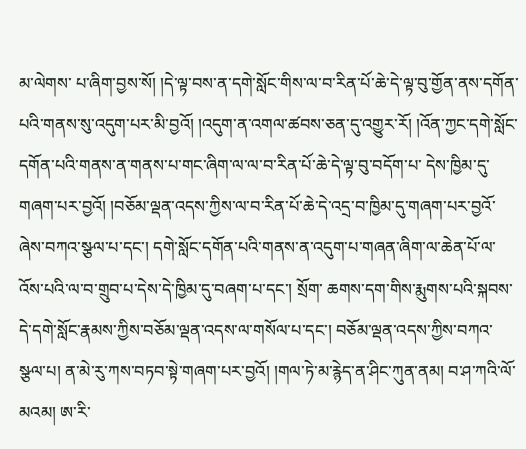མ་ལེགས་ པ་ཞིག་བྱས་སོ། །དེ་ལྟ་བས་ན་དགེ་སློང་གིས་ལ་བ་རིན་པོ་ཆེ་དེ་ལྟ་བུ་གྱོན་ནས་དགོན་པའི་གནས་སུ་འདུག་པར་མི་བྱའོ། །འདུག་ན་འགལ་ཚབས་ཅན་དུ་འགྱུར་རོ། །འོན་ཀྱང་དགེ་སློང་དགོན་པའི་གནས་ན་གནས་པ་གང་ཞིག་ལ་ལ་བ་རིན་པོ་ཆེ་དེ་ལྟ་བུ་བདོག་པ་ དེས་ཁྱིམ་དུ་གཞག་པར་བྱའོ། །བཅོམ་ལྡན་འདས་ཀྱིས་ལ་བ་རིན་པོ་ཆེ་དེ་འདྲ་བ་ཁྱིམ་དུ་གཞག་པར་བྱའོ་ཞེས་བཀའ་སྩལ་པ་དང་། དགེ་སློང་དགོན་པའི་གནས་ན་འདུག་པ་གཞན་ཞིག་ལ་ཆེན་པོ་ལ་འོས་པའི་ལ་བ་གྲུབ་པ་དེས་དེ་ཁྱིམ་དུ་བཞག་པ་དང་། སྲོག་ ཆགས་དག་གིས་རྨུགས་པའི་སྐབས་དེ་དགེ་སློང་རྣམས་ཀྱིས་བཅོམ་ལྡན་འདས་ལ་གསོལ་པ་དང་། བཅོམ་ལྡན་འདས་ཀྱིས་བཀའ་སྩལ་པ། ན་མེ་རུ་ཀས་བཏབ་སྟེ་གཞག་པར་བྱའོ། །གལ་ཏེ་མ་རྙེད་ན་ཤིང་ཀུན་ནམ། བ་ཤ་ཀའི་ལོ་མའམ། ཨ་རི་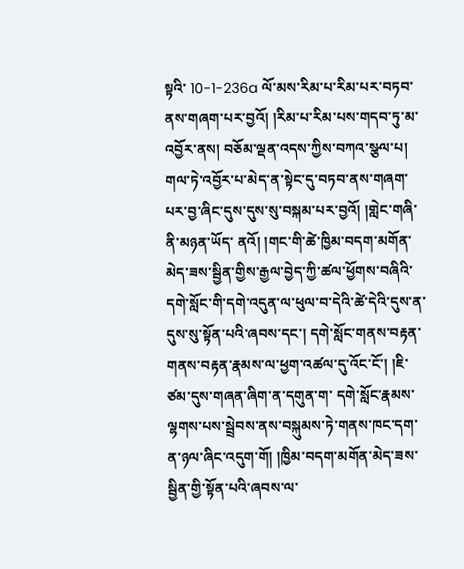སྟའི་ 10-1-236a ལོ་མས་རིམ་པ་རིམ་པར་བཏབ་ནས་གཞག་པར་བྱའོ། །རིམ་པ་རིམ་པས་གདབ་ཏུ་མ་འབྱོར་ནས། བཅོམ་ལྡན་འདས་ཀྱིས་བཀའ་སྩལ་པ། གལ་ཏེ་འབྱོར་པ་མེད་ན་སྟེང་དུ་བཏབ་ནས་གཞག་པར་བྱ་ཞིང་དུས་དུས་སུ་བསྐམ་པར་བྱའོ། །གླེང་གཞི་ནི་མཉན་ཡོད་ ནའོ། །གང་གི་ཚེ་ཁྱིམ་བདག་མགོན་མེད་ཟས་སྦྱིན་གྱིས་རྒྱལ་བྱེད་ཀྱི་ཚལ་ཕྱོགས་བཞིའི་དགེ་སློང་གི་དགེ་འདུན་ལ་ཕུལ་བ་དེའི་ཚེ་དེའི་དུས་ན་དུས་སུ་སྟོན་པའི་ཞབས་དང་། དགེ་སློང་གནས་བརྟན་གནས་བརྟན་རྣམས་ལ་ཕྱག་འཚལ་དུ་འོང་ངོ་། །ཇི་ཙམ་དུས་གཞན་ཞིག་ན་དགུན་ག་ དགེ་སློང་རྣམས་ལྷགས་པས་སྦྲེབས་ནས་བསྐུམས་ཏེ་གནས་ཁང་དག་ན་ཉལ་ཞིང་འདུག་གོ། །ཁྱིམ་བདག་མགོན་མེད་ཟས་སྦྱིན་གྱི་སྟོན་པའི་ཞབས་ལ་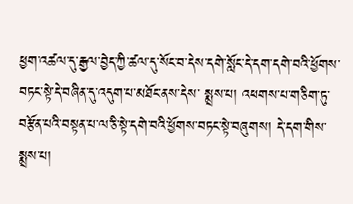ཕྱག་འཚལ་དུ་རྒྱལ་བྱེད་ཀྱི་ཚལ་དུ་སོང་བ་དེས་དགེ་སློང་དེ་དག་དགེ་བའི་ཕྱོགས་བཏང་སྟེ་དེ་བཞིན་དུ་འདུག་པ་མཐོང་ནས་དེས་ སྨྲས་པ། འཕགས་པ་གཅིག་ཏུ་བརྩོན་པའི་བསྟན་པ་ལ་ཅི་སྟེ་དགེ་བའི་ཕྱོགས་བཏང་སྟེ་བཞུགས། དེ་དག་གིས་སྨྲས་པ།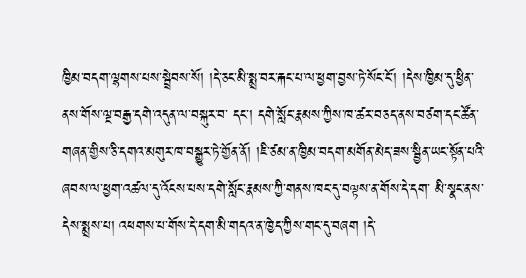ཁྱིམ་བདག་ལྷགས་པས་སྦྲེབས་སོ། །དེ་ཅང་མི་སྨྲ་བར་རྐང་པ་ལ་ཕྱག་བྱས་ཏེ་སོང་ངོ་། །དེས་ཁྱིམ་དུ་ཕྱིན་ནས་གོས་ལྔ་བརྒྱ་དགེ་འདུན་ལ་བསྐུར་བ་ དང་། དགེ་སློང་རྣམས་ཀྱིས་ཁ་ཚར་བཅད་ནས་བཙག་དང་ཚོན་གཞན་གྱིས་ཅི་དགའ་མགུར་ཁ་བསྒྱུར་ཏེ་གྱོན་ནོ། །ཇི་ཙམ་ན་ཁྱིམ་བདག་མགོན་མེད་ཟས་སྦྱིན་ཡང་སྟོན་པའི་ཞབས་ལ་ཕྱག་འཚལ་དུ་འོངས་པས་དགེ་སློང་རྣམས་ཀྱི་གནས་ཁང་དུ་བལྟས་ན་གོས་དེ་དག་ མི་སྣང་ནས་དེས་སྨྲས་པ། འཕགས་པ་གོས་དེ་དག་མི་གདའ་ན་ཁྱེད་ཀྱིས་གང་དུ་བཞག །དེ་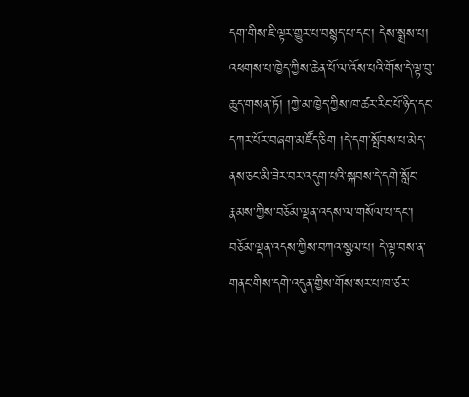དག་གིས་ཇི་ལྟར་གྱུར་པ་བསྙད་པ་དང་། དེས་སྨྲས་པ། འཕགས་པ་ཁྱེད་ཀྱིས་ཆེན་པོ་ལ་འོས་པའི་གོས་དེ་ལྟ་བུ་ཆུད་གསན་ཏོ། །ཀྱེ་མ་ཁྱེད་ཀྱིས་ཁ་ཚར་རིང་པོ་ཉིད་དང་ དཀར་པོར་བཞག་མཛོད་ཅིག །དེ་དག་སྤོབས་པ་མེད་ནས་ཅང་མི་ཟེར་བར་འདུག་པའི་སྐབས་དེ་དགེ་སློང་རྣམས་ཀྱིས་བཅོམ་ལྡན་འདས་ལ་གསོལ་པ་དང་། བཅོམ་ལྡན་འདས་ཀྱིས་བཀའ་སྩལ་པ། དེ་ལྟ་བས་ན་གནང་གིས་དགེ་འདུན་གྱིས་གོས་སར་པ་ཁ་ཙར་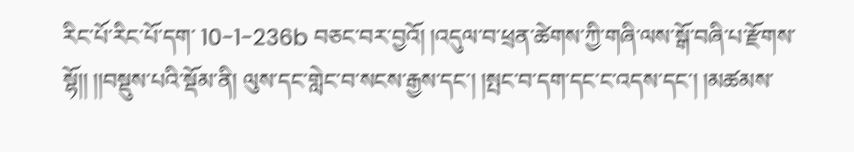རིང་པོ་རིང་པོ་དག་ 10-1-236b བཅང་བར་བྱའོ། །འདུལ་བ་ཕྲན་ཚེགས་ཀྱི་གཞི་ལས་སྒོ་བཞི་པ་རྫོགས་སྷོ།། །།བསྡུས་པའི་སྡོམ་ནི། ལུས་དང་གླེང་བ་སངས་རྒྱས་དང་། །སྤང་བ་དག་དང་ང་འདས་དང་། །མཚམས་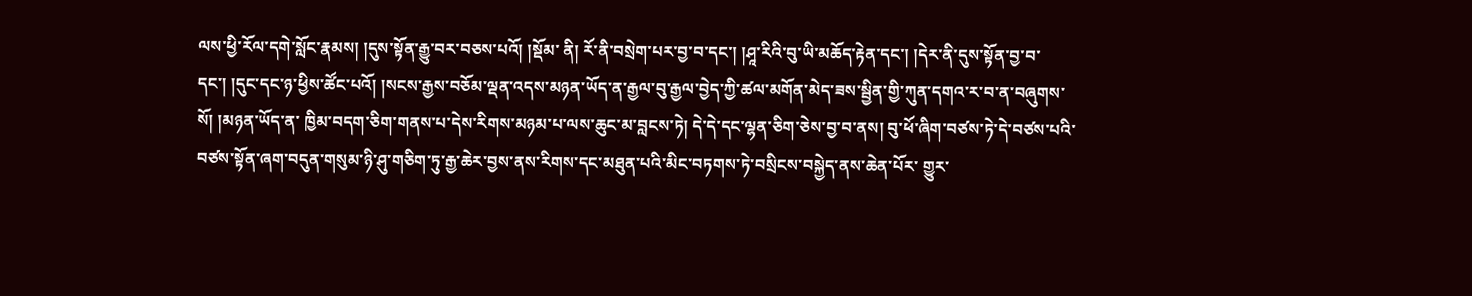ལས་ཕྱི་རོལ་དགེ་སློང་རྣམས། །དུས་སྟོན་རྒྱུ་བར་བཅས་པའོ། །སྡོམ་ ནི། རོ་ནི་བསྲེག་པར་བྱ་བ་དང་། །ཤཱ་རིའི་བུ་ཡི་མཆོད་རྟེན་དང་། །དེར་ནི་དུས་སྟོན་བྱ་བ་དང་། །དུང་དང་ཉ་ཕྱིས་ཚོང་པའོ། །སངས་རྒྱས་བཅོམ་ལྡན་འདས་མཉན་ཡོད་ན་རྒྱལ་བུ་རྒྱལ་བྱེད་ཀྱི་ཚལ་མགོན་མེད་ཟས་སྦྱིན་གྱི་ཀུན་དགའ་ར་བ་ན་བཞུགས་སོ། །མཉན་ཡོད་ན་ ཁྱིམ་བདག་ཅིག་གནས་པ་དེས་རིགས་མཉམ་པ་ལས་ཆུང་མ་བླངས་ཏེ། དེ་དེ་དང་ལྷན་ཅིག་ཅེས་བྱ་བ་ནས། བུ་ཕོ་ཞིག་བཙས་ཏེ་དེ་བཙས་པའི་བཙས་སྟོན་ཞག་བདུན་གསུམ་ཉི་ཤུ་གཅིག་ཏུ་རྒྱ་ཆེར་བྱས་ནས་རིགས་དང་མཐུན་པའི་མིང་བཏགས་ཏེ་བསྲིངས་བསྐྱེད་ནས་ཆེན་པོར་ གྱུར་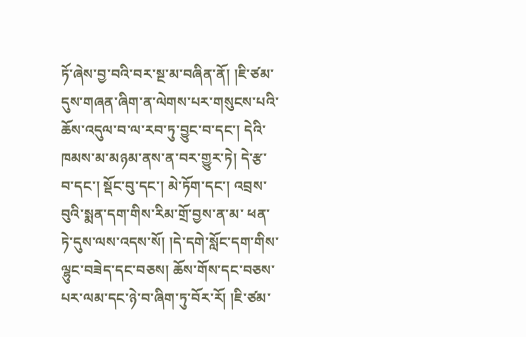ཏོ་ཞེས་བྱ་བའི་བར་སྔ་མ་བཞིན་ནོ། །ཇི་ཙམ་དུས་གཞན་ཞིག་ན་ལེགས་པར་གསུངས་པའི་ཆོས་འདུལ་བ་ལ་རབ་ཏུ་བྱུང་བ་དང་། དེའི་ཁམས་མ་མཉམ་ནས་ན་བར་གྱུར་ཏེ། དེ་རྩ་བ་དང་། སྡོང་བུ་དང་། མེ་ཏོག་དང་། འབྲས་བུའི་སྨན་དག་གིས་རིམ་གྲོ་བྱས་ན་མ་ ཕན་ཏེ་དུས་ལས་འདས་སོ། །དེ་དགེ་སློང་དག་གིས་ལྷུང་བཟེད་དང་བཅས། ཆོས་གོས་དང་བཅས་པར་ལམ་དང་ཉེ་བ་ཞིག་ཏུ་བོར་རོ། །ཇི་ཙམ་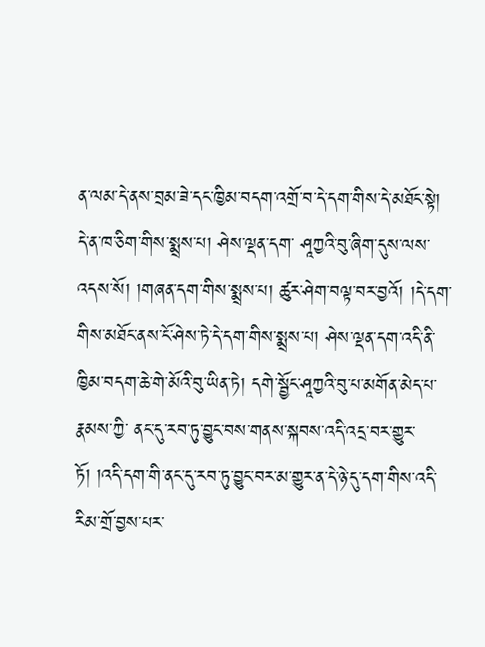ན་ལམ་དེ་ནས་བྲམ་ཟེ་དང་ཁྱིམ་བདག་འགྲོ་བ་དེ་དག་གིས་དེ་མཐོང་སྟེ། དེ་ན་ཁ་ཅིག་གིས་སྨྲས་པ། ཤེས་ལྡན་དག་ ཤཱཀྱའི་བུ་ཞིག་དུས་ལས་འདས་སོ། །གཞན་དག་གིས་སྨྲས་པ། ཚུར་ཤེག་བལྟ་བར་བྱའོ། །དེ་དག་གིས་མཐོང་ནས་ངོ་ཤེས་ཏེ་དེ་དག་གིས་སྨྲས་པ། ཤེས་ལྡན་དག་འདི་ནི་ཁྱིམ་བདག་ཆེ་གེ་མོའི་བུ་ཡིན་ཏེ། དགེ་སྦྱོང་ཤཱཀྱའི་བུ་པ་མགོན་མེད་པ་རྣམས་ཀྱི་ ནང་དུ་རབ་ཏུ་བྱུང་བས་གནས་སྐབས་འདི་འདྲ་བར་གྱུར་ཏོ། །འདི་དག་གི་ནང་དུ་རབ་ཏུ་བྱུང་བར་མ་གྱུར་ན་དེ་ཉེ་དུ་དག་གིས་འདི་རིམ་གྲོ་བྱས་པར་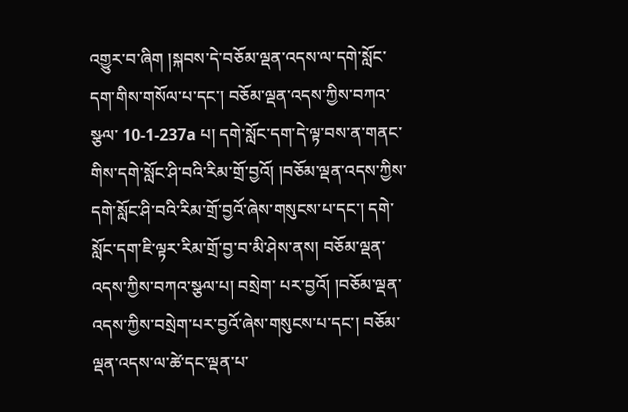འགྱུར་བ་ཞིག །སྐབས་དེ་བཅོམ་ལྡན་འདས་ལ་དགེ་སློང་དག་གིས་གསོལ་པ་དང་། བཅོམ་ལྡན་འདས་ཀྱིས་བཀའ་སྩལ་ 10-1-237a པ། དགེ་སློང་དག་དེ་ལྟ་བས་ན་གནང་གིས་དགེ་སློང་ཤི་བའི་རིམ་གྲོ་བྱའོ། །བཅོམ་ལྡན་འདས་ཀྱིས་དགེ་སློང་ཤི་བའི་རིམ་གྲོ་བྱའོ་ཞེས་གསུངས་པ་དང་། དགེ་སློང་དག་ཇི་ལྟར་རིམ་གྲོ་བྱ་བ་མི་ཤེས་ནས། བཅོམ་ལྡན་འདས་ཀྱིས་བཀའ་སྩལ་པ། བསྲེག་ པར་བྱའོ། །བཅོམ་ལྡན་འདས་ཀྱིས་བསྲེག་པར་བྱའོ་ཞེས་གསུངས་པ་དང་། བཅོམ་ལྡན་འདས་ལ་ཚེ་དང་ལྡན་པ་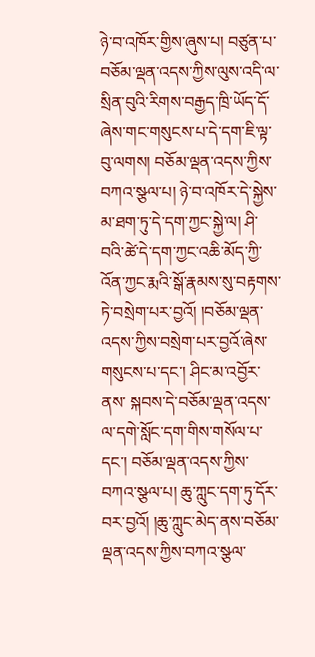ཉེ་བ་འཁོར་གྱིས་ཞུས་པ། བཙུན་པ་བཅོམ་ལྡན་འདས་ཀྱིས་ལུས་འདི་ལ་སྲིན་བུའི་རིགས་བརྒྱད་ཁྲི་ཡོད་དོ་ཞེས་གང་གསུངས་པ་དེ་དག་ཇི་ལྟ་བུ་ལགས། བཅོམ་ལྡན་འདས་ཀྱིས་བཀའ་སྩལ་པ། ཉེ་བ་འཁོར་དེ་སྐྱེས་མ་ཐག་ཏུ་དེ་དག་ཀྱང་སྐྱེ་ལ། ཤི་བའི་ཚེ་དེ་དག་ཀྱང་འཆི་མོད་ཀྱི་འོན་ཀྱང་རྨའི་སྒོ་རྣམས་སུ་བརྟགས་ཏེ་བསྲེག་པར་བྱའོ། །བཅོམ་ལྡན་འདས་ཀྱིས་བསྲེག་པར་བྱའོ་ཞེས་གསུངས་པ་དང་། ཤིང་མ་འབྱོར་ནས་ སྐབས་དེ་བཅོམ་ལྡན་འདས་ལ་དགེ་སློང་དག་གིས་གསོལ་པ་དང་། བཅོམ་ལྡན་འདས་ཀྱིས་བཀའ་སྩལ་པ། ཆུ་ཀླུང་དག་ཏུ་དོར་བར་བྱའོ། །ཆུ་ཀླུང་མེད་ནས་བཅོམ་ལྡན་འདས་ཀྱིས་བཀའ་སྩལ་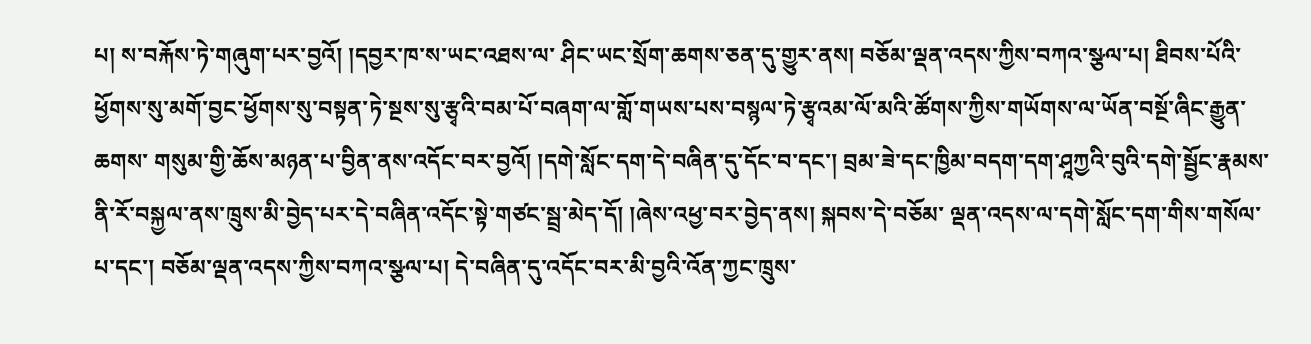པ། ས་བརྐོས་ཏེ་གཞུག་པར་བྱའོ། །དབྱར་ཁ་ས་ཡང་འཐས་ལ་ ཤིང་ཡང་སྲོག་ཆགས་ཅན་དུ་གྱུར་ནས། བཅོམ་ལྡན་འདས་ཀྱིས་བཀའ་སྩལ་པ། ཐིབས་པོའི་ཕྱོགས་སུ་མགོ་བྱང་ཕྱོགས་སུ་བསྟན་ཏེ་སྔས་སུ་རྩྭའི་བམ་པོ་བཞག་ལ་གློ་གཡས་པས་བསྙལ་ཏེ་རྩྭའམ་ལོ་མའི་ཚོགས་ཀྱིས་གཡོགས་ལ་ཡོན་བསྔོ་ཞིང་རྒྱུན་ཆགས་ གསུམ་གྱི་ཆོས་མཉན་པ་བྱིན་ནས་འདོང་བར་བྱའོ། །དགེ་སློང་དག་དེ་བཞིན་དུ་དོང་བ་དང་། བྲམ་ཟེ་དང་ཁྱིམ་བདག་དག་ཤཱཀྱའི་བུའི་དགེ་སྦྱོང་རྣམས་ནི་རོ་བསྐྱལ་ནས་ཁྲུས་མི་བྱེད་པར་དེ་བཞིན་འདོང་སྟེ་གཙང་སྦྲ་མེད་དོ། །ཞེས་འཕྱ་བར་བྱེད་ནས། སྐབས་དེ་བཅོམ་ ལྡན་འདས་ལ་དགེ་སློང་དག་གིས་གསོལ་པ་དང་། བཅོམ་ལྡན་འདས་ཀྱིས་བཀའ་སྩལ་པ། དེ་བཞིན་དུ་འདོང་བར་མི་བྱའི་འོན་ཀྱང་ཁྲུས་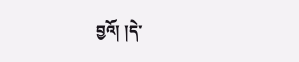བྱའོ། །དེ་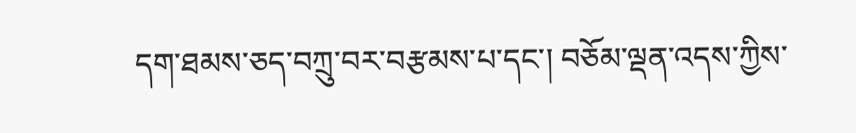དག་ཐམས་ཅད་བཀྲུ་བར་བརྩམས་པ་དང་། བཅོམ་ལྡན་འདས་ཀྱིས་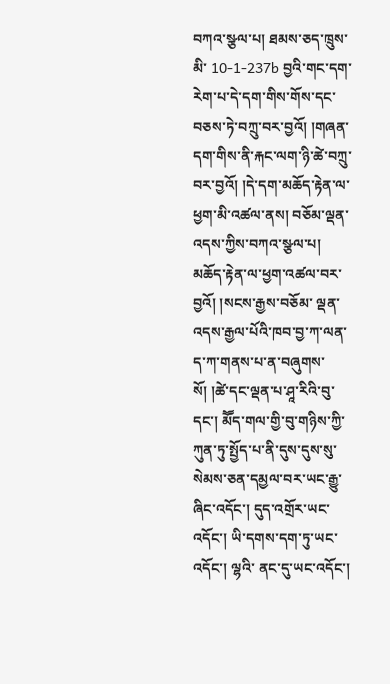བཀའ་སྩལ་པ། ཐམས་ཅད་ཁྲུས་མི་ 10-1-237b བྱའི་གང་དག་རེག་པ་དེ་དག་གིས་གོས་དང་བཅས་ཏེ་བཀྲུ་བར་བྱའོ། །གཞན་དག་གིས་ནི་རྐང་ལག་ཉི་ཚེ་བཀྲུ་བར་བྱའོ། །དེ་དག་མཆོད་རྟེན་ལ་ཕྱག་མི་འཚལ་ནས། བཅོམ་ལྡན་འདས་ཀྱིས་བཀའ་སྩལ་པ། མཆོད་རྟེན་ལ་ཕྱག་འཚལ་བར་བྱའོ། །སངས་རྒྱས་བཅོམ་ ལྡན་འདས་རྒྱལ་པོའི་ཁབ་བྱ་ཀ་ལན་ད་ཀ་གནས་པ་ན་བཞུགས་སོ། །ཚེ་དང་ལྡན་པ་ཤཱ་རིའི་བུ་དང་། མཽད་གལ་གྱི་བུ་གཉིས་ཀྱི་ཀུན་ཏུ་སྤྱོད་པ་ནི་དུས་དུས་སུ་སེམས་ཅན་དམྱལ་བར་ཡང་རྒྱུ་ཞིང་འདོང་། དུད་འགྲོར་ཡང་འདོང་། ཡི་དགས་དག་ཏུ་ཡང་འདོང་། ལྷའི་ ནང་དུ་ཡང་འདོང་།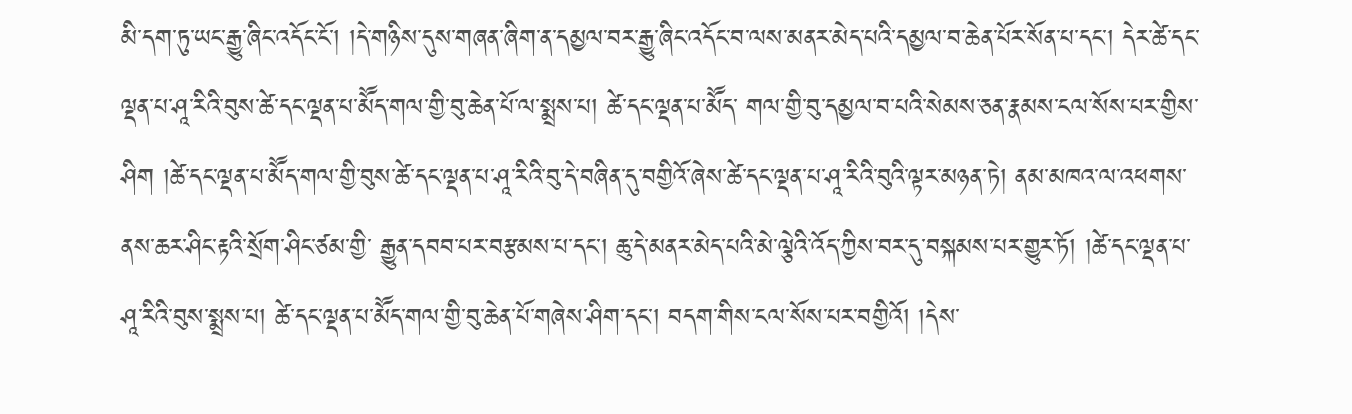མི་དག་ཏུ་ཡང་རྒྱུ་ཞིང་འདོང་ངོ་། །དེ་གཉིས་དུས་གཞན་ཞིག་ན་དམྱལ་བར་རྒྱུ་ཞིང་འདོང་བ་ལས་མནར་མེད་པའི་དམྱལ་བ་ཆེན་པོར་སོན་པ་དང་། དེར་ཚེ་དང་ལྡན་པ་ཤཱ་རིའི་བུས་ཚེ་དང་ལྡན་པ་མཽད་གལ་གྱི་བུ་ཆེན་པོ་ལ་སྨྲས་པ། ཚེ་དང་ལྡན་པ་མཽད་ གལ་གྱི་བུ་དམྱལ་བ་པའི་སེམས་ཅན་རྣམས་ངལ་སོས་པར་གྱིས་ཤིག །ཚེ་དང་ལྡན་པ་མཽད་གལ་གྱི་བུས་ཚེ་དང་ལྡན་པ་ཤཱ་རིའི་བུ་དེ་བཞིན་དུ་བགྱིའོ་ཞེས་ཚེ་དང་ལྡན་པ་ཤཱ་རིའི་བུའི་ལྟར་མཉན་ཏེ། ནམ་མཁའ་ལ་འཕགས་ནས་ཆར་ཤིང་རྟའི་སྲོག་ཤིང་ཙམ་གྱི་ རྒྱུན་དབབ་པར་བརྩམས་པ་དང་། ཆུ་དེ་མནར་མེད་པའི་མེ་ལྕེའི་འོད་ཀྱིས་བར་དུ་བསྐམས་པར་གྱུར་ཏོ། །ཚེ་དང་ལྡན་པ་ཤཱ་རིའི་བུས་སྨྲས་པ། ཚེ་དང་ལྡན་པ་མཽད་གལ་གྱི་བུ་ཆེན་པོ་གཞེས་ཤིག་དང་། བདག་གིས་ངལ་སོས་པར་བགྱིའོ། །དེས་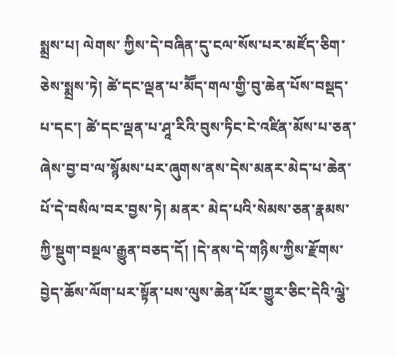སྨྲས་པ། ལེགས་ ཀྱིས་དེ་བཞིན་དུ་ངལ་སོས་པར་མཛོད་ཅིག་ཅེས་སྨྲས་ཏེ། ཚེ་དང་ལྡན་པ་མཽད་གལ་གྱི་བུ་ཆེན་པོས་བསྡད་པ་དང་། ཚེ་དང་ལྡན་པ་ཤཱ་རིའི་བུས་ཏིང་ངེ་འཛིན་མོས་པ་ཅན་ཞེས་བྱ་བ་ལ་སྙོམས་པར་ཞུགས་ནས་དེས་མནར་མེད་པ་ཆེན་པོ་དེ་བསིལ་བར་བྱས་ཏེ། མནར་ མེད་པའི་སེམས་ཅན་རྣམས་ཀྱི་སྡུག་བསྔལ་རྒྱུན་བཅད་དོ། །དེ་ནས་དེ་གཉིས་ཀྱིས་རྫོགས་བྱེད་ཆོས་ལོག་པར་སྟོན་པས་ལུས་ཆེན་པོར་གྱུར་ཅིང་དེའི་ལྕེ་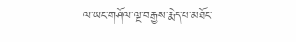ལ་ཡང་གཤོལ་ལྔ་བརྒྱས་རྨེད་པ་མཐོང་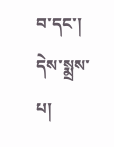བ་དང་། དེས་སྨྲས་པ།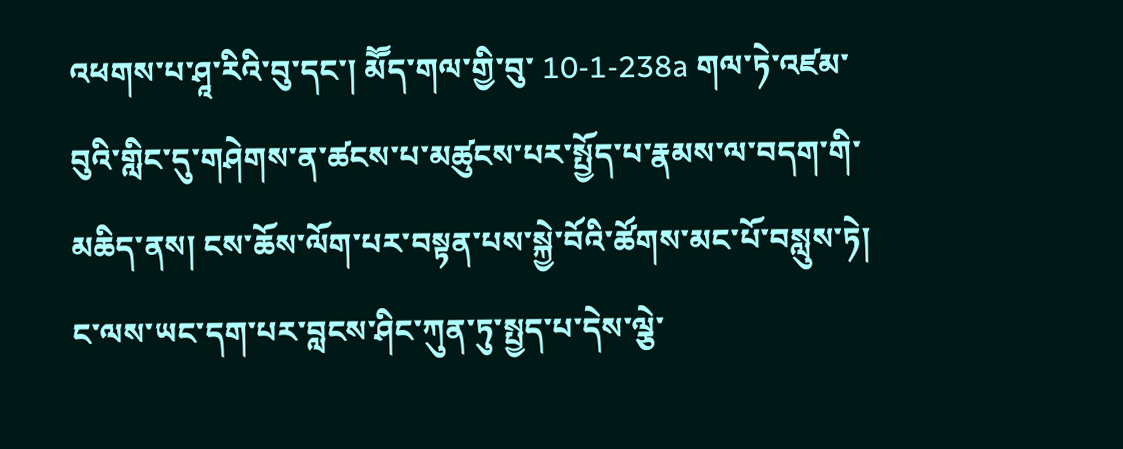འཕགས་པ་ཤཱ་རིའི་བུ་དང་། མཽད་གལ་གྱི་བུ་ 10-1-238a གལ་ཏེ་འཛམ་བུའི་གླིང་དུ་གཤེགས་ན་ཚངས་པ་མཚུངས་པར་སྤྱོད་པ་རྣམས་ལ་བདག་གི་མཆིད་ནས། ངས་ཆོས་ལོག་པར་བསྟན་པས་སྐྱེ་བོའི་ཚོགས་མང་པོ་བསླུས་ཏེ། ང་ལས་ཡང་དག་པར་བླངས་ཤིང་ཀུན་ཏུ་སྤྱད་པ་དེས་ལྕེ་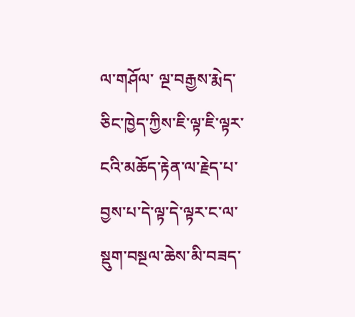ལ་གཤོལ་ ལྔ་བརྒྱས་རྨེད་ཅིང་ཁྱེད་ཀྱིས་ཇི་ལྟ་ཇི་ལྟར་ངའི་མཆོད་རྟེན་ལ་རྗེད་པ་བྱས་པ་དེ་ལྟ་དེ་ལྟར་ང་ལ་སྡུག་བསྔལ་ཆེས་མི་བཟད་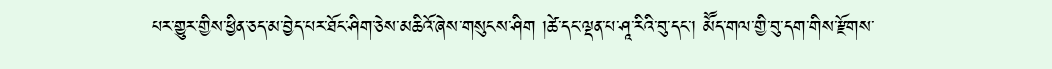པར་གྱུར་གྱིས་ཕྱིན་ཅད་མ་བྱེད་པར་ཐོང་ཤིག་ཅེས་མཆིའོ་ཞེས་གསུངས་ཤིག །ཚེ་དང་ལྡན་པ་ཤཱ་རིའི་བུ་དང་། མཽད་གལ་གྱི་བུ་དག་གིས་རྫོགས་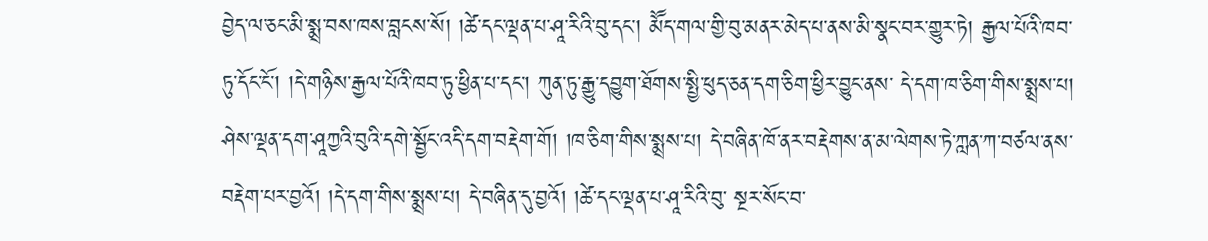བྱེད་ལ་ཅང་མི་སྨྲ་བས་ཁས་བླངས་སོ། །ཚེ་དང་ལྡན་པ་ཤཱ་རིའི་བུ་དང་། མཽད་གལ་གྱི་བུ་མནར་མེད་པ་ནས་མི་སྣང་བར་གྱུར་ཏེ། རྒྱལ་པོའི་ཁབ་ཏུ་དོང་ངོ་། །དེ་གཉིས་རྒྱལ་པོའི་ཁབ་ཏུ་ཕྱིན་པ་དང་། ཀུན་ཏུ་རྒྱུ་དབྱུག་ཐོགས་སྤྱི་ཕུད་ཅན་དག་ཅིག་ཕྱིར་བྱུང་ནས་ དེ་དག་ཁ་ཅིག་གིས་སྨྲས་པ། ཤེས་ལྡན་དག་ཤཱཀྱའི་བུའི་དགེ་སྦྱོང་འདི་དག་བརྡེག་གོ། །ཁ་ཅིག་གིས་སྨྲས་པ། དེ་བཞིན་ཁོ་ནར་བརྡེགས་ན་མ་ལེགས་ཏེ་ཀླན་ཀ་བཙལ་ནས་བརྡེག་པར་བྱའོ། །དེ་དག་གིས་སྨྲས་པ། དེ་བཞིན་དུ་བྱའོ། །ཚེ་དང་ལྡན་པ་ཤཱ་རིའི་བུ་ སྔར་སོང་བ་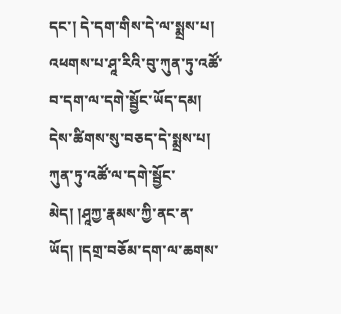དང་། དེ་དག་གིས་དེ་ལ་སྨྲས་པ། འཕགས་པ་ཤཱ་རིའི་བུ་ཀུན་ཏུ་འཚོ་བ་དག་ལ་དགེ་སྦྱོང་ཡོད་དམ། དེས་ཚིགས་སུ་བཅད་དེ་སྨྲས་པ། ཀུན་ཏུ་འཚོ་ལ་དགེ་སྦྱོང་མེད། །ཤཱཀྱ་རྣམས་ཀྱི་ནང་ན་ཡོད། །དགྲ་བཅོམ་དག་ལ་ཆགས་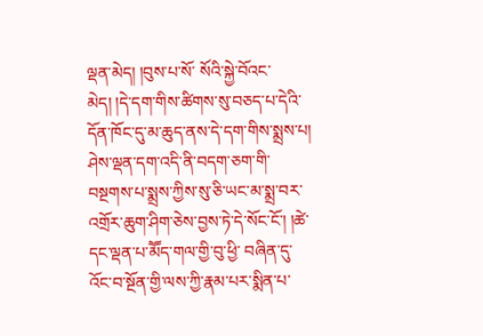ལྡན་མེད། །བུས་པ་སོ་ སོའི་སྐྱེ་བོའང་མེད། །དེ་དག་གིས་ཚིགས་སུ་བཅད་པ་དེའི་དོན་ཁོང་དུ་མ་ཆུད་ནས་དེ་དག་གིས་སྨྲས་པ། ཤེས་ལྡན་དག་འདི་ནི་བདག་ཅག་གི་བསྔགས་པ་སྨྲས་ཀྱིས་སུ་ཅི་ཡང་མ་སྨྲ་བར་འགྲོར་ཆུག་ཤིག་ཅེས་བྱས་ཏེ་དེ་སོང་ངོ་། །ཚེ་དང་ལྡན་པ་མཽད་གལ་གྱི་བུ་ཕྱི་ བཞིན་དུ་འོང་བ་སྔོན་གྱི་ལས་ཀྱི་རྣམ་པར་སྨིན་པ་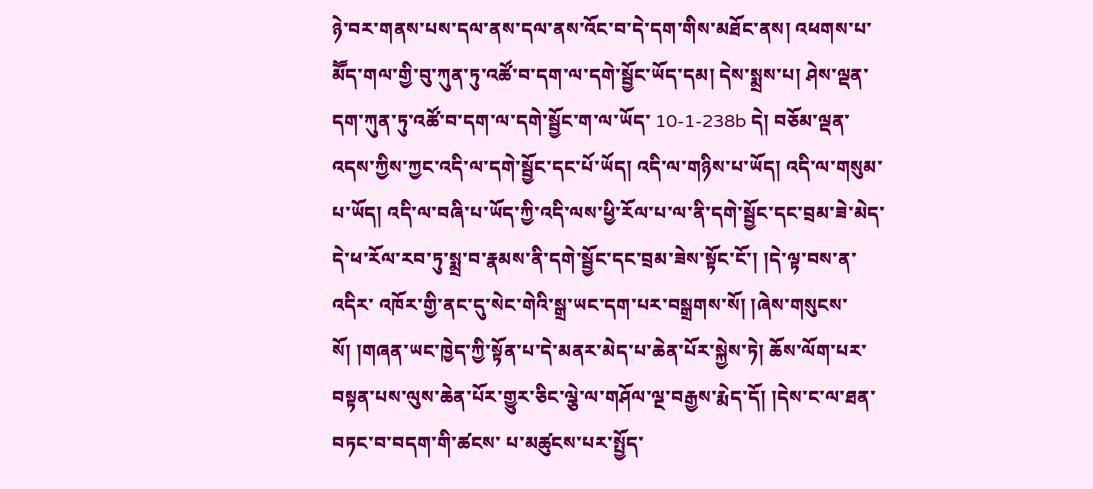ཉེ་བར་གནས་པས་དལ་ནས་དལ་ནས་འོང་བ་དེ་དག་གིས་མཐོང་ནས། འཕགས་པ་མཽད་གལ་གྱི་བུ་ཀུན་ཏུ་འཚོ་བ་དག་ལ་དགེ་སྦྱོང་ཡོད་དམ། དེས་སྨྲས་པ། ཤེས་ལྡན་དག་ཀུན་ཏུ་འཚོ་བ་དག་ལ་དགེ་སྦྱོང་ག་ལ་ཡོད་ 10-1-238b དེ། བཅོམ་ལྡན་འདས་ཀྱིས་ཀྱང་འདི་ལ་དགེ་སྦྱོང་དང་པོ་ཡོད། འདི་ལ་གཉིས་པ་ཡོད། འདི་ལ་གསུམ་པ་ཡོད། འདི་ལ་བཞི་པ་ཡོད་ཀྱི་འདི་ལས་ཕྱི་རོལ་པ་ལ་ནི་དགེ་སྦྱོང་དང་བྲམ་ཟེ་མེད་དེ་ཕ་རོལ་རབ་ཏུ་སྨྲ་བ་རྣམས་ནི་དགེ་སྦྱོང་དང་བྲམ་ཟེས་སྟོང་ངོ་། །དེ་ལྟ་བས་ན་འདིར་ འཁོར་གྱི་ནང་དུ་སེང་གེའི་སྒྲ་ཡང་དག་པར་བསྒྲགས་སོ། །ཞེས་གསུངས་སོ། །གཞན་ཡང་ཁྱེད་ཀྱི་སྟོན་པ་དེ་མནར་མེད་པ་ཆེན་པོར་སྐྱེས་ཏེ། ཆོས་ལོག་པར་བསྟན་པས་ལུས་ཆེན་པོར་གྱུར་ཅིང་ལྕེ་ལ་གཤོལ་ལྔ་བརྒྱས་རྨེད་དོ། །དེས་ང་ལ་ཐན་བཏང་བ་བདག་གི་ཚངས་ པ་མཚུངས་པར་སྤྱོད་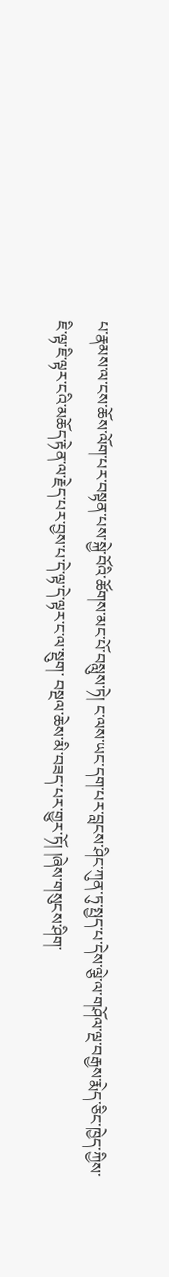པ་རྣམས་ལ་ངས་ཆོས་ལོག་པར་བསྟན་པས་སྐྱེ་བོའི་ཚོགས་མང་པོ་བསླུས་ཏེ། ང་ལས་ཡང་དག་པར་བླངས་ཤིང་ཀུན་ཏུ་སྤྱད་པ་དེས་ལྕེ་ལ་གཤོལ་ལྔ་བརྒྱས་རྨེད་ཅིང་ཁྱེད་ཀྱིས་ཇི་ལྟ་ཇི་ལྟར་ངའི་མཆོད་རྟེན་ལ་རྗེད་པར་བྱས་པ་དེ་ལྟ་དེ་ལྟར་ང་ལ་སྡུག་ བསྔལ་ཆེས་མི་བཟད་པར་གྱུར་ཏོ། །ཞེས་གསུངས་ཤིག་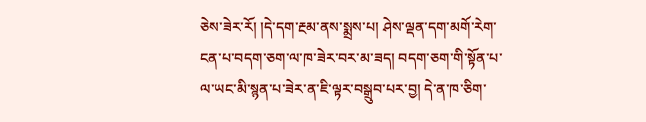ཅེས་ཟེར་རོ། །དེ་དག་རྔམ་ནས་སྨྲས་པ། ཤེས་ལྡན་དག་མགོ་རེག་ངན་པ་བདག་ཅག་ལ་ཁ་ཟེར་བར་མ་ཟད། བདག་ཅག་གི་སྟོན་པ་ལ་ཡང་མི་སྙན་པ་ཟེར་ན་ཇི་ལྟར་བསྒྲུབ་པར་བྱ། དེ་ན་ཁ་ཅིག་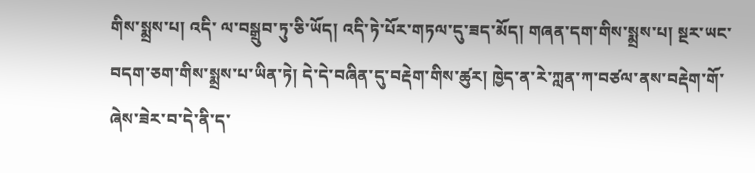གིས་སྨྲས་པ། འདི་ ལ་བསྒྲུབ་ཏུ་ཅི་ཡོད། འདི་ཏེ་པོར་གཏལ་དུ་ཟད་མོད། གཞན་དག་གིས་སྨྲས་པ། སྔར་ཡང་བདག་ཅག་གིས་སྨྲས་པ་ཡིན་ཏེ། དེ་དེ་བཞིན་དུ་བརྡེག་གིས་ཚུར། ཁྱེད་ན་རེ་ཀླན་ཀ་བཙལ་ནས་བརྡེག་གོ་ཞེས་ཟེར་བ་དེ་ནི་ད་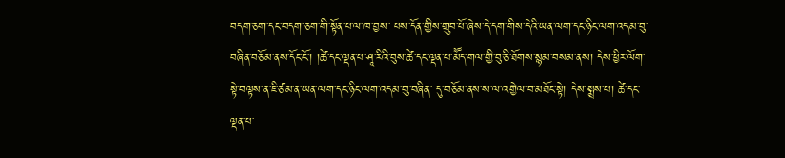བདག་ཅག་དང་བདག་ཅག་གི་སྟོན་པ་ལ་ཁ་བྱས་ པས་དོན་གྱིས་གྲུབ་པོ་ཞེས་དེ་དག་གིས་དེའི་ཡན་ལག་དང་ཉིང་ལག་འདམ་བུ་བཞིན་བཅོམ་ནས་དོང་ངོ་། །ཚེ་དང་ལྡན་པ་ཤཱ་རིའི་བུས་ཚེ་དང་ལྡན་པ་མཽད་གལ་གྱི་བུ་ཅི་ཐོགས་སྙམ་བསམ་ནས། དེས་ཕྱིར་ལོག་སྟེ་བལྟས་ན་ཇི་ཙམ་ན་ཡན་ལག་དང་ཉིང་ལག་འདམ་བུ་བཞིན་ དུ་བཅོམ་ནས་ས་ལ་འགྱེལ་བ་མཐོང་སྟེ། དེས་སྨྲས་པ། ཚེ་དང་ལྡན་པ་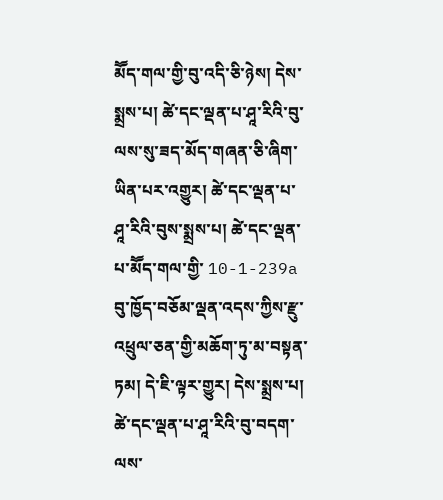མཽད་གལ་གྱི་བུ་འདི་ཅི་ཉེས། དེས་སྨྲས་པ། ཚེ་དང་ལྡན་པ་ཤཱ་རིའི་བུ་ལས་སུ་ཟད་མོད་གཞན་ཅི་ཞིག་ཡིན་པར་འགྱུར། ཚེ་དང་ལྡན་པ་ཤཱ་རིའི་བུས་སྨྲས་པ། ཚེ་དང་ལྡན་པ་མཽད་གལ་གྱི་ 10-1-239a བུ་ཁྱོད་བཅོམ་ལྡན་འདས་ཀྱིས་རྫུ་འཕྲུལ་ཅན་གྱི་མཆོག་ཏུ་མ་བསྟན་ཏམ། དེ་ཇི་ལྟར་གྱུར། དེས་སྨྲས་པ། ཚེ་དང་ལྡན་པ་ཤཱ་རིའི་བུ་བདག་ལས་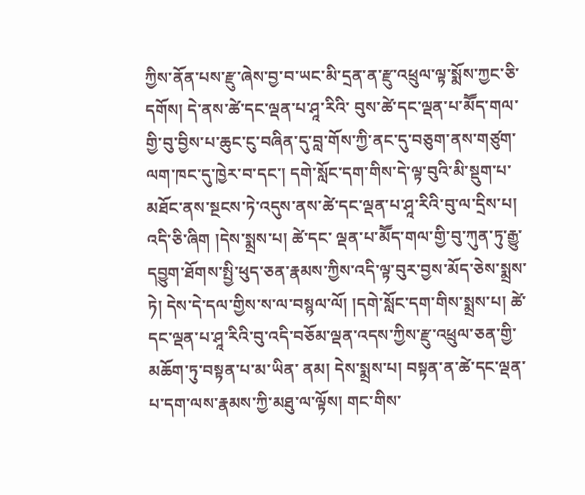ཀྱིས་ནོན་པས་རྫུ་ཞེས་བྱ་བ་ཡང་མི་དྲན་ན་རྫུ་འཕྲུལ་ལྟ་སྨོས་ཀྱང་ཅི་དགོས། དེ་ནས་ཚེ་དང་ལྡན་པ་ཤཱ་རིའི་ བུས་ཚེ་དང་ལྡན་པ་མཽད་གལ་གྱི་བུ་བྱིས་པ་ཆུང་ངུ་བཞིན་དུ་བླ་གོས་ཀྱི་ནང་དུ་བཅུག་ནས་གཙུག་ལག་ཁང་དུ་ཁྱེར་བ་དང་། དགེ་སློང་དག་གིས་དེ་ལྟ་བུའི་མི་སྡུག་པ་མཐོང་ནས་སྔངས་ཏེ་འདུས་ནས་ཚེ་དང་ལྡན་པ་ཤཱ་རིའི་བུ་ལ་དྲིས་པ། འདི་ཅི་ཞིག །དེས་སྨྲས་པ། ཚེ་དང་ ལྡན་པ་མཽད་གལ་གྱི་བུ་ཀུན་ཏུ་རྒྱུ་དབྱུག་ཐོགས་སྤྱི་ཕུད་ཅན་རྣམས་ཀྱིས་འདི་ལྟ་བུར་བྱས་མོད་ཅེས་སྨྲས་ཏེ། དེས་དེ་དལ་གྱིས་ས་ལ་བསྙལ་ལོ། །དགེ་སློང་དག་གིས་སྨྲས་པ། ཚེ་དང་ལྡན་པ་ཤཱ་རིའི་བུ་འདི་བཅོམ་ལྡན་འདས་ཀྱིས་རྫུ་འཕྲུལ་ཅན་གྱི་མཆོག་ཏུ་བསྟན་པ་མ་ཡིན་ ནམ། དེས་སྨྲས་པ། བསྟན་ན་ཚེ་དང་ལྡན་པ་དག་ལས་རྣམས་ཀྱི་མཐུ་ལ་ལྟོས། གང་གིས་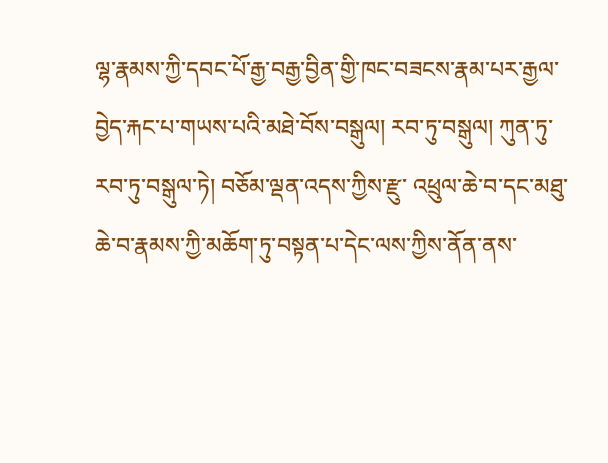ལྷ་རྣམས་ཀྱི་དབང་པོ་རྒྱ་བརྒྱ་བྱིན་གྱི་ཁང་བཟངས་རྣམ་པར་རྒྱལ་བྱེད་རྐང་པ་གཡས་པའི་མཐེ་བོས་བསྒུལ། རབ་ཏུ་བསྒུལ། ཀུན་ཏུ་རབ་ཏུ་བསྒུལ་ཏེ། བཅོམ་ལྡན་འདས་ཀྱིས་རྫུ་ འཕྲུལ་ཆེ་བ་དང་མཐུ་ཆེ་བ་རྣམས་ཀྱི་མཆོག་ཏུ་བསྟན་པ་དེང་ལས་ཀྱིས་ནོན་ནས་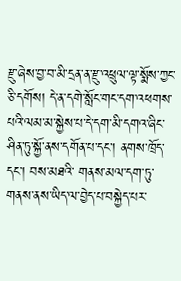རྫུ་ཞེས་བྱ་བ་མི་དྲན་ན་རྫུ་འཕྲུལ་ལྟ་སྨོས་ཀྱང་ཅི་དགོས། དེ་ན་དགེ་སློང་གང་དག་འཕགས་པའི་ལམ་མ་སྐྱེས་པ་དེ་དག་མི་དགའ་ཞིང་ཤིན་ཏུ་སྐྱོ་ནས་དགོན་པ་དང་། ནགས་ཁྲོད་དང་། བས་མཐའི་ གནས་མལ་དག་ཏུ་གནས་ནས་ཡིད་ལ་བྱེད་པ་བསྐྱེད་པར་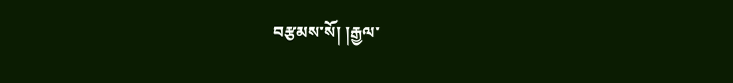བརྩམས་སོ། །རྒྱལ་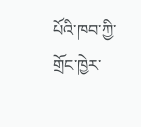པོའི་ཁབ་ཀྱི་གྲོང་ཁྱེར་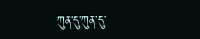ཀུན་དུ་ཀུན་དུ་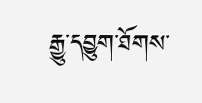རྒྱུ་དབྱུག་ཐོགས་